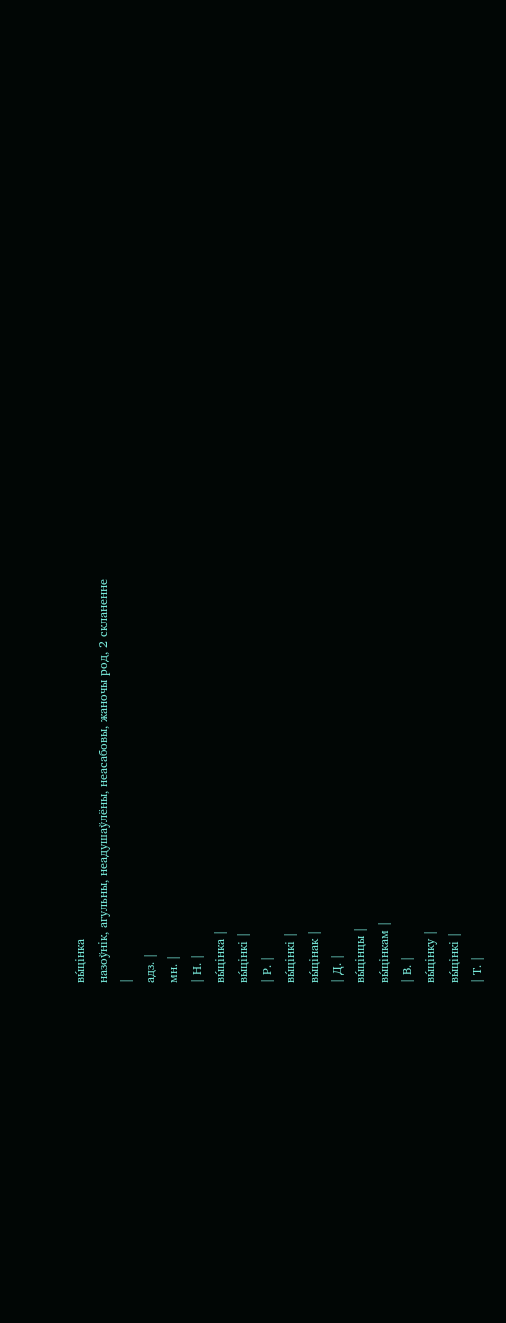вы́цінка
назоўнік, агульны, неадушаўлёны, неасабовы, жаночы род, 2 скланенне
|
адз. |
мн. |
| Н. |
вы́цінка |
вы́цінкі |
| Р. |
вы́цінкі |
вы́цінак |
| Д. |
вы́цінцы |
вы́цінкам |
| В. |
вы́цінку |
вы́цінкі |
| Т. |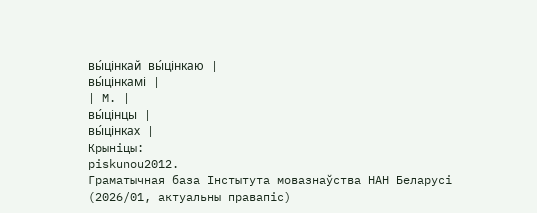вы́цінкай вы́цінкаю |
вы́цінкамі |
| М. |
вы́цінцы |
вы́цінках |
Крыніцы:
piskunou2012.
Граматычная база Інстытута мовазнаўства НАН Беларусі (2026/01, актуальны правапіс)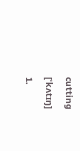cutting
[ˈkʌtɪŋ]
1.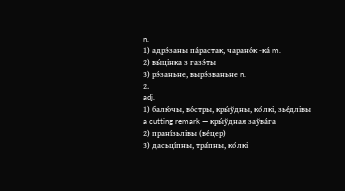n.
1) адрэ́заны па́растак, чарано́к -ка́ m.
2) вы́цінка з газэ́ты
3) рэ́заньне, вырэ́званьне n.
2.
adj.
1) балю́чы, во́стры, кры́ўдны, ко́лкі, зье́длівы
a cutting remark — кры́ўдная заўва́га
2) прані́зьлівы (ве́цер)
3) дасьці́пны, тра́пны, ко́лкі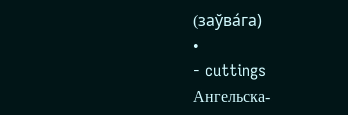(заўва́га)
•
- cuttings
Ангельска-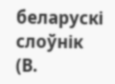беларускі слоўнік (В.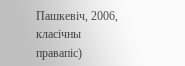Пашкевіч, 2006, класічны правапіс)